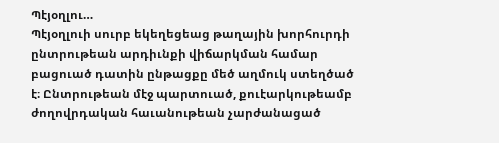Պէյօղլու…
Պէյօղլուի սուրբ եկեղեցեաց թաղային խորհուրդի ընտրութեան արդիւնքի վիճարկման համար բացուած դատին ընթացքը մեծ աղմուկ ստեղծած է։ Ընտրութեան մէջ պարտուած, քուէարկութեամբ ժողովրդական հաւանութեան չարժանացած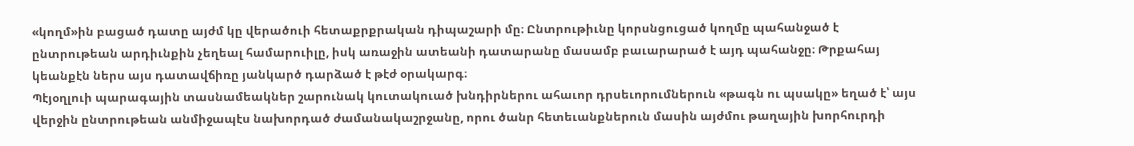«կողմ»ին բացած դատը այժմ կը վերածուի հետաքրքրական դիպաշարի մը։ Ընտրութիւնը կորսնցուցած կողմը պահանջած է ընտրութեան արդիւնքին չեղեալ համարուիլը, իսկ առաջին ատեանի դատարանը մասամբ բաւարարած է այդ պահանջը։ Թրքահայ կեանքէն ներս այս դատավճիռը յանկարծ դարձած է թէժ օրակարգ։
Պէյօղլուի պարագային տասնամեակներ շարունակ կուտակուած խնդիրներու ահաւոր դրսեւորումներուն «թագն ու պսակը» եղած է՝ այս վերջին ընտրութեան անմիջապէս նախորդած ժամանակաշրջանը, որու ծանր հետեւանքներուն մասին այժմու թաղային խորհուրդի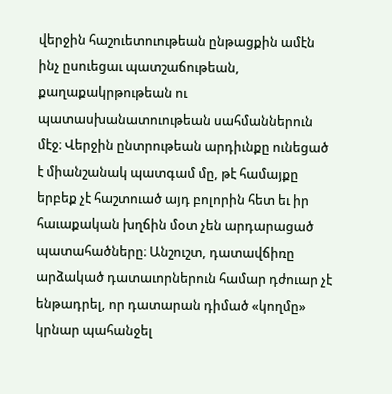վերջին հաշուետուութեան ընթացքին ամէն ինչ ըսուեցաւ պատշաճութեան, քաղաքակրթութեան ու պատասխանատուութեան սահմաններուն մէջ։ Վերջին ընտրութեան արդիւնքը ունեցած է միանշանակ պատգամ մը, թէ համայքը երբեք չէ հաշտուած այդ բոլորին հետ եւ իր հաւաքական խղճին մօտ չեն արդարացած պատահածները։ Անշուշտ, դատավճիռը արձակած դատաւորներուն համար դժուար չէ ենթադրել, որ դատարան դիմած «կողմը» կրնար պահանջել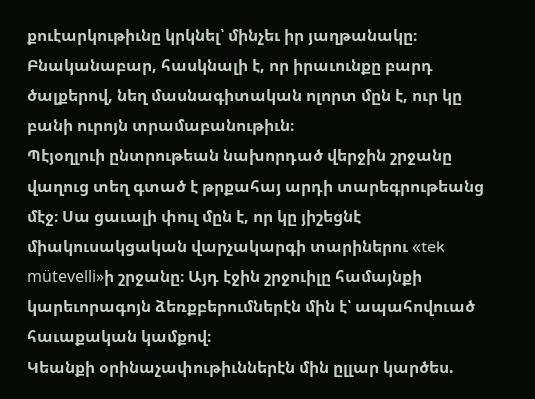քուէարկութիւնը կրկնել՝ մինչեւ իր յաղթանակը։ Բնականաբար, հասկնալի է, որ իրաւունքը բարդ ծալքերով, նեղ մասնագիտական ոլորտ մըն է, ուր կը բանի ուրոյն տրամաբանութիւն։
Պէյօղլուի ընտրութեան նախորդած վերջին շրջանը վաղուց տեղ գտած է թրքահայ արդի տարեգրութեանց մէջ։ Սա ցաւալի փուլ մըն է, որ կը յիշեցնէ միակուսակցական վարչակարգի տարիներու «tek mütevelli»ի շրջանը։ Այդ էջին շրջուիլը համայնքի կարեւորագոյն ձեռքբերումներէն մին է՝ ապահովուած հաւաքական կամքով։
Կեանքի օրինաչափութիւններէն մին ըլլար կարծես.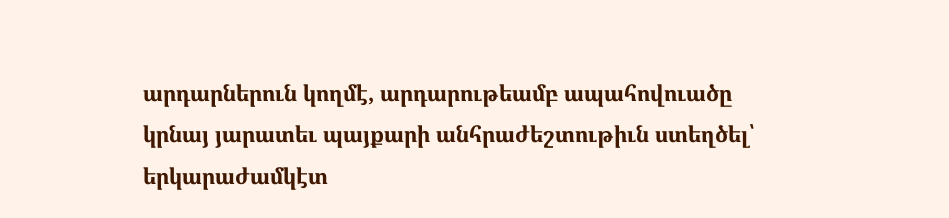արդարներուն կողմէ, արդարութեամբ ապահովուածը կրնայ յարատեւ պայքարի անհրաժեշտութիւն ստեղծել՝ երկարաժամկէտ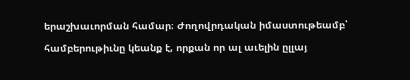երաշխաւորման համար։ Ժողովրդական իմաստութեամբ՝ համբերութիւնը կեանք է, որքան որ ալ աւելին ըլլայ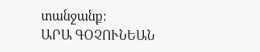տանջանք։
ԱՐԱ ԳՕՉՈՒՆԵԱՆ